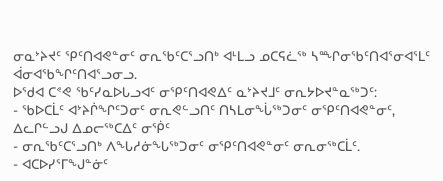ᓂᓇᔾᔨᔪᑦ ᕿᑦᑎᐊᕙᓐᓂᑦ ᓂᕆᖃᑦᑕᕐᓗᑎᒃ ᐊᒻᒪᓗ ᓄᑕᕋᓛᖅ ᓴᙱᓂᖃᑦᑎᐊᕐᓂᐊᕐᒪᑦ ᐋᓂᐊᖃᖏᑦᑎᐊᕐᓗᓂᓗ.
ᐅᖁᐊ ᑕᕝᕙ ᖃᑦᓯᓇᐅᒐᓗᐊᑦ ᓂᕿᑦᑎᐊᕙᐃᑦ ᓇᔾᔨᔪᒧᑦ ᓂᕆᔭᐅᔪᓐᓇᖅᑐᑦ:
- ᖃᐅᑕᒫᑦ ᐊᔾᔨᒌᖏᑦᑐᓂᑦ ᓂᕆᕙᓪᓗᑎᑦ ᑎᓴᒪᓂᖔᖅᑐᓂᑦ ᓂᕿᑦᑎᐊᕙᓐᓂᑦ, ᐃᓚᒋᓪᓗᒍ ᐃᓄᓕᖅᑕᐃᑦ ᓂᖀᑦ
- ᓂᕆᖃᑦᑕᕐᓗᑎᒃ ᐱᖓᓱᓃᖓᖅᑐᓂᑦ ᓂᕿᑦᑎᐊᕙᓐᓂᑦ ᓂᕆᓂᖅᑕᒫᑦ.
- ᐊᑕᐅᓯᕐᒥᖑᓐᓃᑦ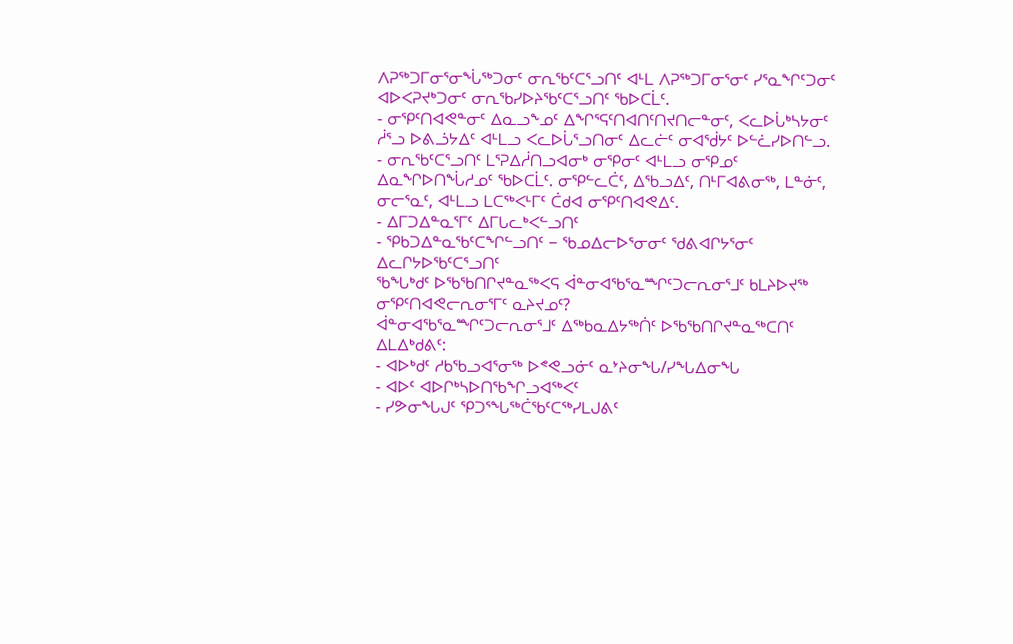ᐱᕈᖅᑐᒥᓂᕐᓂᖔᖅᑐᓂᑦ ᓂᕆᖃᑦᑕᕐᓗᑎᑦ ᐊᒻᒪ ᐱᕈᖅᑐᒥᓂᕐᓂᑦ ᓯᕐᓇᖏᑦᑐᓂᑦ ᐊᐅᐸᕈᔪᒃᑐᓂᑦ ᓂᕆᖃᓯᐅᔨᖃᑦᑕᕐᓗᑎᑦ ᖃᐅᑕᒫᑦ.
- ᓂᕿᑦᑎᐊᕙᓐᓂᑦ ᐃᓇᓗᖕᓄᑦ ᐃᖏᕐᕋᑦᑎᐊᑎᑦᑎᔪᑎᓕᓐᓂᑦ, ᐸᓚᐅᒑᒃᓴᔭᓂᑦ ᓲᕐᓗ ᐅᕕᓘᔭᐃᑦ ᐊᒻᒪᓗ ᐸᓚᐅᒑᕐᓗᑎᓂᑦ ᐃᓚᓖᑦ ᓂᐊᖂᔭᑦ ᐅᓪᓛᓯᐅᑎᓪᓗ.
- ᓂᕆᖃᑦᑕᕐᓗᑎᑦ ᒪᕐᕈᐃᓲᑎᓗᐊᓂᒃ ᓂᕿᓂᑦ ᐊᒻᒪᓗ ᓂᕿᓄᑦ ᐃᓇᖏᐅᑎᖔᓱᓄᑦ ᖃᐅᑕᒫᑦ. ᓂᕿᓪᓚᑖᑦ, ᐃᖃᓗᐃᑦ, ᑎᒻᒥᐊᕕᓂᖅ, ᒪᓐᓃᑦ, ᓂᓕᕐᓇᑦ, ᐊᒻᒪᓗ ᒪᑕᖅᐸᒻᒥᑦ ᑖᑯᐊ ᓂᕿᑦᑎᐊᕙᐃᑦ.
- ᐃᒥᑐᐃᓐᓇᕐᒥᑦ ᐃᒥᒐᓚᒃᐸᓪᓗᑎᑦ
- ᕿᑲᑐᐃᓐᓇᖃᑦᑕᖏᓪᓗᑎᑦ − ᖃᓄᐃᓕᐅᕐᓂᓂᑦ ᖁᕕᐊᒋᔭᕐᓂᑦ ᐃᓚᒋᔭᐅᖃᑦᑕᕐᓗᑎᑦ
ᖃᖓᒃᑯᑦ ᐅᖃᖃᑎᒋᔪᓐᓇᖅᐸᕋ ᐋᓐᓂᐊᖃᕐᓇᙱᑦᑐᓕᕆᓂᕐᒧᑦ ᑲᒪᔨᐅᔪᖅ ᓂᕿᑦᑎᐊᕙᓕᕆᓂᕐᒥᑦ ᓇᔨᔪᓄᑦ?
ᐋᓐᓂᐊᖃᕐᓇᙱᑦᑐᓕᕆᓂᕐᒧᑦ ᐃᖅᑲᓇᐃᔭᖅᑏᑦ ᐅᖃᖃᑎᒋᔪᓐᓇᖅᑕᑎᑦ ᐃᒪᐃᒃᑯᕕᑦ:
- ᐊᐅᒃᑯᑦ ᓱᑲᖃᓗᐊᕐᓂᖅ ᐅᕝᕙᓗᓃᑦ ᓇᔾᔨᓂᖓ/ᓯᖓᐃᓂᖓ
- ᐊᐅᑦ ᐊᐅᒋᒃᓴᐅᑎᖃᖏᓗᐊᖅᐸᑦ
- ᓯᕗᓂᖓᒍᑦ ᕿᑐᕐᖓᖅᑖᖃᑦᑕᖅᓯᒪᒍᕕᑦ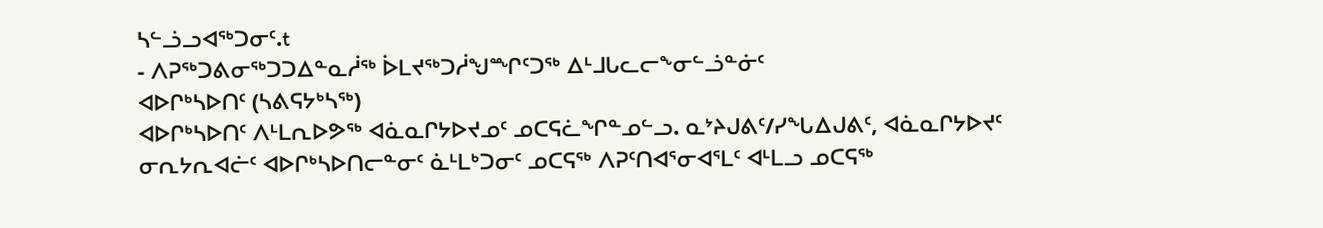ᓴᓪᓘᓗᐊᖅᑐᓂᑦ.t
- ᐱᕈᖅᑐᕕᓂᖅᑐᑐᐃᓐᓇᓲᖅ ᐆᒪᔪᖅᑐᓲᖑᙱᑦᑐᖅ ᐃᒻᒧᒐᓚᓕᖕᓂᓪᓘᓐᓃᑦ
ᐊᐅᒋᒃᓴᐅᑎᑦ (ᓴᕕᕋᔭᒃᓴᖅ)
ᐊᐅᒋᒃᓴᐅᑎᑦ ᐱᒻᒪᕆᐅᕗᖅ ᐊᓈᓇᒋᔭᐅᔪᓄᑦ ᓄᑕᕋᓛᖏᓐᓄᓪᓗ. ᓇᔾᔨᒍᕕᑦ/ᓯᖓᐃᒍᕕᑦ, ᐊᓈᓇᒋᔭᐅᔪᑦ ᓂᕆᔭᕆᐊᓖᑦ ᐊᐅᒋᒃᓴᐅᑎᓕᓐᓂᑦ ᓈᒻᒪᒃᑐᓂᑦ ᓄᑕᕋᖅ ᐱᕈᑦᑎᐊᕐᓂᐊᕐᒪᑦ ᐊᒻᒪᓗ ᓄᑕᕋᖅ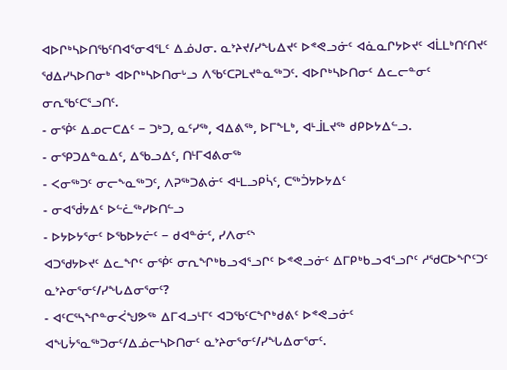ᐊᐅᒋᒃᓴᐅᑎᖃᑦᑎᐊᕐᓂᐊᕐᒪᑦ ᐃᓅᒍᓂ. ᓇᔾᔨᔪ/ᓯᖓᐃᔪᑦ ᐅᕝᕙᓗᓃᑦ ᐊᓈᓇᒋᔭᐅᔪᑦ ᐊᒫᒪᒃᑎᑦᑎᔪᑦ ᖁᐃᓯᓴᐅᑎᓂᒃ ᐊᐅᒋᒃᓴᐅᑎᓂᒡᓗ ᐱᖃᑦᑕᕈᒪᔪᓐᓇᖅᑐᑦ. ᐊᐅᒋᒃᓴᐅᑎᓂᑦ ᐃᓚᓕᓐᓂᑦ ᓂᕆᖃᑦᑕᕐᓗᑎᑦ.
- ᓂᖀᑦ ᐃᓄᓕᑕᐃᑦ − ᑐᒃᑐ, ᓇᑦᓯᖅ, ᐊᐃᕕᖅ, ᐅᒥᖕᒪᒃ, ᐊᒻᒨᒪᔪᖅ ᑯᑭᐅᔭᐃᓪᓗ.
- ᓂᕿᑐᐃᓐᓇᐃᑦ, ᐃᖃᓗᐃᑦ, ᑎᒻᒥᐊᕕᓂᖅ
- ᐸᓂᖅᑐᑦ ᓂᓕᖕᓇᖅᑐᑦ, ᐱᕈᖅᑐᕕᓃᑦ ᐊᒻᒪᓗᑭᓵᑦ, ᑕᖅᑑᔭᐅᔭᐃᑦ
- ᓂᐊᖂᔭᐃᑦ ᐅᓪᓛᖅᓯᐅᑎᓪᓗ
- ᐅᔭᐅᔭᕐᓂᑦ ᐅᖃᐅᔭᓖᑦ − ᑯᐊᓐᓃᑦ, ᓯᐱᓂᑦᔅ
ᐊᑐᖁᔭᐅᔪᑦ ᐃᓚᖏᑦ ᓂᖀᑦ ᓂᕆᖏᒃᑲᓗᐊᕐᓗᒋᑦ ᐅᕝᕙᓗᓃᑦ ᐃᒥᑭᒃᑲᓗᐊᕐᓗᒋᑦ ᓱᖁᑕᐅᖏᑦᑐᑦ ᓇᔾᔨᓂᕐᓂᑦ/ᓯᖓᐃᓂᕐᓂᑦ?
- ᐊᑦᑕᕐᓴᖏᓐᓂᐹᖑᕗᖅ ᐃᒥᐊᓗᒻᒥᑦ ᐊᑐᖃᑦᑕᖏᒃᑯᕕᑦ ᐅᕝᕙᓗᓃᑦ ᐊᖓᔮᕐᓇᖅᑐᓂᑦ/ᐃᓅᓕᓴᐅᑎᓂᑦ ᓇᔾᔨᓂᕐᓂᑦ/ᓯᖓᐃᓂᕐᓂᑦ.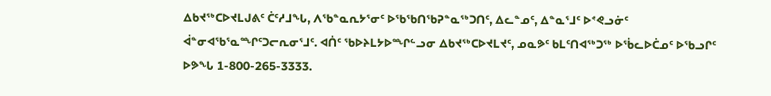ᐃᑲᔪᖅᑕᐅᔪᒪᒍᕕᑦ ᑖᑦᓱᒧᖓ, ᐱᖃᓐᓇᕆᔭᕐᓂᑦ ᐅᖃᖃᑎᖃᕈᓐᓇᖅᑐᑎᑦ, ᐃᓚᓐᓄᑦ, ᐃᓐᓇᕐᒧᑦ ᐅᕝᕙᓗᓃᑦ ᐋᓐᓂᐊᖃᕐᓇᙱᑦᑐᓕᕆᓂᕐᒧᑦ. ᐊᑏᑦ ᖃᐅᔨᒪᔭᐅᙱᓪᓗᓂ ᐃᑲᔪᖅᑕᐅᔪᒪᔪᑦ, ᓄᓇᕗᑦ ᑲᒪᑦᑎᐊᖅᑐᖅ ᐅᖄᓚᐅᑖᓄᑦ ᐅᖃᓗᒋᑦ ᐅᕗᖓ 1-800-265-3333.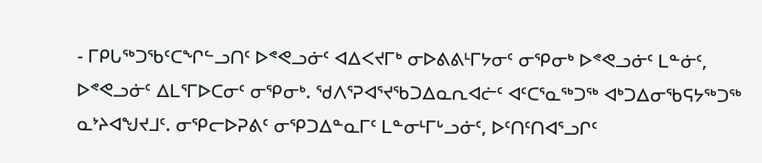- ᒥᑭᒐᖅᑐᖃᑦᑕᖏᓪᓗᑎᑦ ᐅᕝᕙᓗᓃᑦ ᐊᐃᐸᔪᒥᒃ ᓂᐅᕕᕕᒻᒥᔭᓂᑦ ᓂᕿᓂᒃ ᐅᕝᕙᓗᓃᑦ ᒪᓐᓃᑦ, ᐅᕝᕙᓗᓃᑦ ᐃᒪᕐᒥᐅᑕᓂᑦ ᓂᕿᓂᒃ. ᖁᐱᕐᕈᐊᕐᔪᖃᑐᐃᓇᕆᐊᓖᑦ ᐊᑦᑕᕐᓇᖅᑐᖅ ᐊᒃᑐᐃᓂᖃᕋᔭᖅᑐᖅ ᓇᔾᔨᐊᖑᔪᒧᑦ. ᓂᕿᓕᐅᕈᕕᑦ ᓂᕿᑐᐃᓐᓇᒥᑦ ᒪᓐᓂᒻᒥᒡᓗᓃᑦ, ᐅᑦᑎᑦᑎᐊᕐᓗᒋᑦ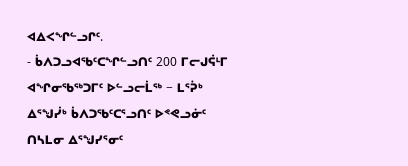ᐊᐃᐸᖏᓪᓗᒋᑦ.
- ᑳᐱᑐᓗᐊᖃᑦᑕᖏᓪᓗᑎᑦ 200 ᒥᓕᒍᕌᒻᒥ ᐊᖏᓂᖃᖅᑐᒥᑦ ᐅᓪᓗᓕᒫᖅ − ᒪᕐᕉᒃ ᐃᕐᖑᓰᒃ ᑳᐱᑐᖃᑦᑕᕐᓗᑎᑦ ᐅᕝᕙᓗᓃᑦ ᑎᓴᒪᓂ ᐃᕐᖑᓯᕐᓂᑦ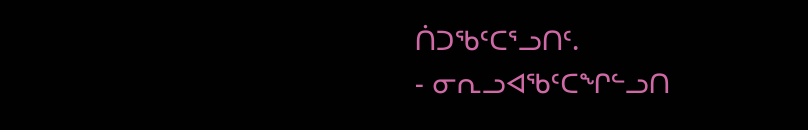ᑏᑐᖃᑦᑕᕐᓗᑎᑦ.
- ᓂᕆᓗᐊᖃᑦᑕᖏᓪᓗᑎ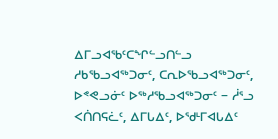ᐃᒥᓗᐊᖃᑦᑕᖏᓪᓗᑎᓪᓗ ᓱᑲᖃᓗᐊᖅᑐᓂᑦ, ᑕᕆᐅᖃᓗᐊᖅᑐᓂᑦ, ᐅᕝᕙᓗᓃᑦ ᐅᖅᓱᖃᓗᐊᖅᑐᓂᑦ − ᓲᕐᓗ ᐸᑏᑎᕋᓛᑦ, ᐃᒥᒐᐃᑦ, ᐅᖁᒻᒥᐊᒐᐃᑦ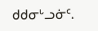ᑯᑯᓂᒡᓗᓃᑦ.